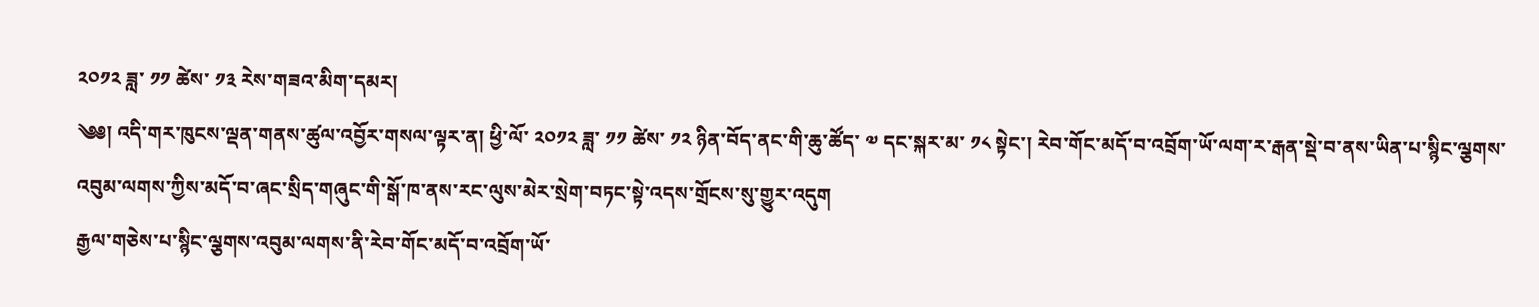༢༠༡༢ ཟླ་ ༡༡ ཚེས་ ༡༣ རེས་གཟའ་མིག་དམར།
༄༅། འདི་གར་ཁུངས་ལྡན་གནས་ཚུལ་འབྱོར་གསལ་ལྟར་ན། ཕྱི་ལོ་ ༢༠༡༢ ཟླ་ ༡༡ ཚེས་ ༡༢ ཉིན་བོད་ནང་གི་ཆུ་ཚོད་ ༧ དང་སྐར་མ་ ༡༨ སྟེང་། རེབ་གོང་མདོ་བ་འབྲོག་ཡོ་ལག་ར་རྒན་སྡེ་བ་ནས་ཡིན་པ་སྙིང་ལྕགས་འབུམ་ལགས་ཀྱིས་མདོ་བ་ཞང་སྲིད་གཞུང་གི་སྒོ་ཁ་ནས་རང་ལུས་མེར་སྲེག་བཏང་སྟེ་འདས་གྲོངས་སུ་གྱུར་འདུག
རྒྱལ་གཅེས་པ་སྙིང་ལྕགས་འབུམ་ལགས་ནི་རེབ་གོང་མདོ་བ་འབྲོག་ཡོ་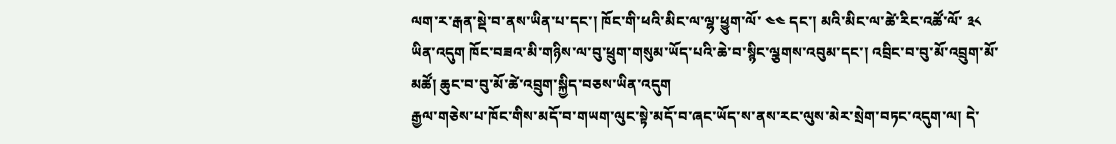ལག་ར་རྒན་སྡེ་བ་ནས་ཡིན་པ་དང་། ཁོང་གི་ཕའི་མིང་ལ་ལྷ་ཕྱུག་ལོ་ ༤༤ དང་། མའི་མིང་ལ་ཚེ་རིང་འཚོ་ལོ་ ༣༨ ཡིན་འདུག ཁོང་བཟའ་མི་གཉིས་ལ་བུ་ཕྲུག་གསུམ་ཡོད་པའི་ཆེ་བ་སྙིང་ལྕགས་འབུམ་དང་། འབྲིང་བ་བུ་མོ་འབྲུག་མོ་མཚོ། ཆུང་བ་བུ་མོ་ཚེ་འབྲུག་སྐྱིད་བཅས་ཡིན་འདུག
རྒྱལ་གཅེས་པ་ཁོང་གིས་མདོ་བ་གཡག་ལུང་སྟེ་མདོ་བ་ཞང་ཡོད་ས་ནས་རང་ལུས་མེར་སྲེག་བཏང་འདུག་ལ། དེ་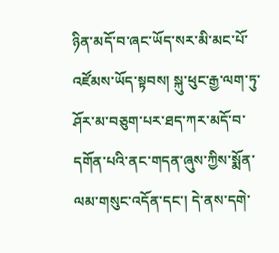ཉིན་མདོ་བ་ཞང་ཡོད་སར་མི་མང་པོ་འཛོམས་ཡོད་སྟབས། སྐུ་ཕུང་རྒྱ་ལག་ཏུ་ཤོར་མ་བཅུག་པར་ཐད་ཀར་མདོ་བ་དགོན་པའི་ནང་གདན་ཞུས་ཀྱིས་སྨོན་ལམ་གསུང་འདོན་དང་། དེ་ནས་དགེ་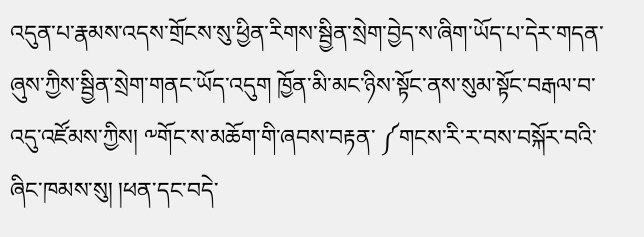འདུན་པ་རྣམས་འདས་གྲོངས་སུ་ཕྱིན་རིགས་སྦྱིན་སྲེག་བྱེད་ས་ཞིག་ཡོད་པ་དེར་གདན་ཞུས་ཀྱིས་སྦྱིན་སྲེག་གནང་ཡོད་འདུག ཁྱོན་མི་མང་ཉིས་སྟོང་ནས་སུམ་སྟོང་བརྒལ་བ་འདུ་འཛོམས་ཀྱིས། ༸གོང་ས་མཆོག་གི་ཞབས་བརྟན་ ༼གངས་རི་ར་བས་བསྐོར་བའི་ཞིང་ཁམས་སུ། །ཕན་དང་བདེ་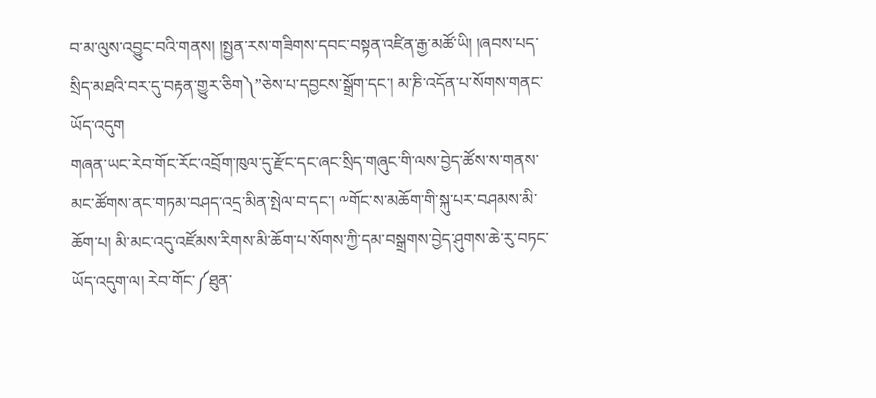བ་མ་ལུས་འབྱུང་བའི་གནས། །སྤྱན་རས་གཟིགས་དབང་བསྟན་འཛིན་རྒྱ་མཚོ་ཡི། །ཞབས་པད་སྲིད་མཐའི་བར་དུ་བརྟན་གྱུར་ཅིག༽”ཅེས་པ་དབྱངས་སྒྲོག་དང་། མ་ཎི་འདོན་པ་སོགས་གནང་ཡོད་འདུག
གཞན་ཡང་རེབ་གོང་རོང་འབྲོག་ཁུལ་དུ་རྫོང་དང་ཞང་སྲིད་གཞུང་གི་ལས་བྱེད་ཚོས་ས་གནས་མང་ཚོགས་ནང་གཏམ་བཤད་འདྲ་མིན་སྤེལ་བ་དང་། ༸གོང་ས་མཆོག་གི་སྐུ་པར་བཤམས་མི་ཆོག་པ། མི་མང་འདུ་འཛོམས་རིགས་མི་ཆོག་པ་སོགས་ཀྱི་དམ་བསྒྲགས་བྱེད་ཤུགས་ཆེ་རུ་བཏང་ཡོད་འདུག་ལ། རེབ་གོང་༼ཐུན་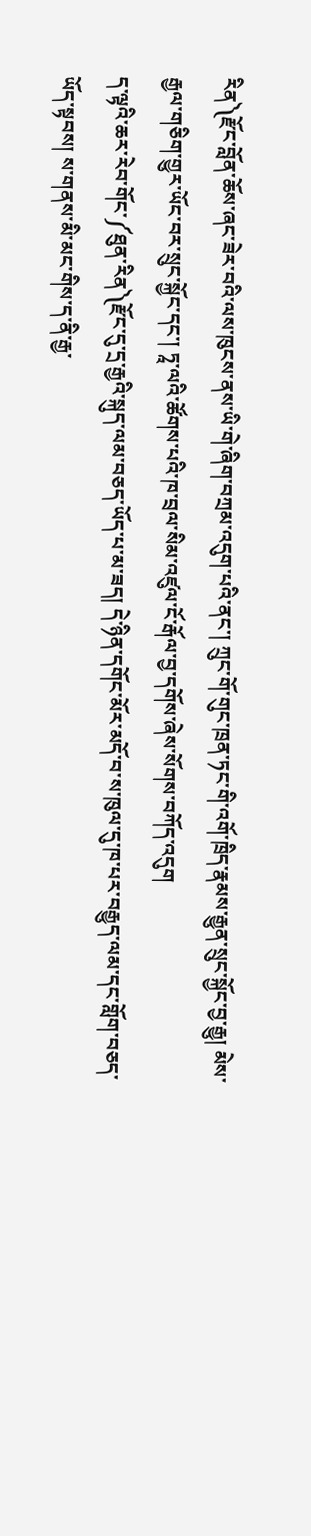རིན༽རྫོང་བློན་ཆོས་ཞང་ཟེར་བའི་ལས་ཁུངས་ནས་ཡི་གེ་ཞིག་བཀྲམ་འདུག་པའི་ནང་། ཀྲུང་གོ་གུང་ཁྲན་ཏང་གི་འགོ་ཁྲིད་རྣམས་རྒྱུན་སྲུང་སྐྱོང་བྱ་རྒྱུ། མེས་རྒྱལ་གཅིག་གྱུར་ཡོང་བར་སྲུང་སྐྱོང་དང་། ཏཱ་ལའི་ཚོགས་པའི་ཁ་བྲལ་སིམ་འཛུལ་ངོ་རྒོལ་བྱ་དགོས་ཞེས་སོགས་བཀོད་འདུག
ད་ལྟའི་ཆར་རེབ་གོང་༼ཐུན་རིན༽རྫོང་དུ་དྲ་རྒྱའི་སྐུད་ལམ་བཅད་ཡོད་པ་མ་ཟད། དེ་ཉིན་དགོང་མོར་མདོ་བ་ས་ཁུལ་དུ་ཁ་པར་བརྒྱུད་ལམ་དང་གློག་བཅད་ཡོད་སྟབས། ས་གནས་མི་མང་གིས་ད་ནི་རྒྱ་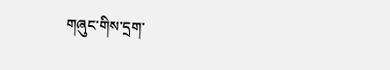གཞུང་གིས་དྲག་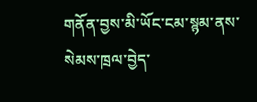གནོན་བྱས་མི་ཡོང་ངམ་སྙམ་ནས་སེམས་ཁྲལ་བྱེད་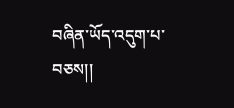བཞིན་ཡོད་འདུག་པ་བཅས།།